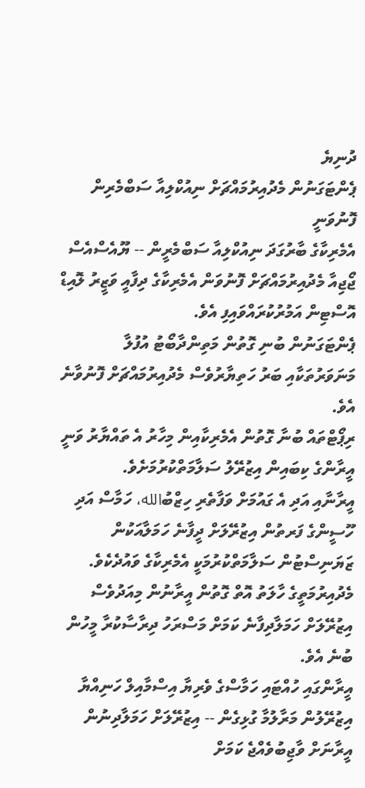ދުނިޔެ
ޕެންޓަގަނުން މެދުއިރުމައްޗަށް ނިއުކްލިއާ ސަބްމެރިން ފޮނުވަނީ
އެމެރިކާގެ ބާރުގަދަ ނިއުކްލިއާ ސަބްމެރީން -- ޔޫއެސްއެސް ޖޯޖިއާ މެދުއިރުމައްޗަށް ފޮނުވަން އެމެރިކާގެ ދިފާއީ ވަޒީރު ލޮއިޑް އޮސްޓިން އަމުރުކުރައްވައިފި އެވެ.
ޕެންޓަގަނުން ބުނި ގޮތުން މަތިންދާބޯޓު އުފުލާ މަނަވަރުތަކާއި ބަރު ހަތިޔާރުވެސް މެދުއިރުމައްޗަށް ފޮނުވާނެ އެވެ.
ރިޕޯޓްތައް ބުނާ ގޮތުން އެމެރިކާއިން މިހާރު އެ ތައްޔާރު ވަނީ އީރާންގެ ކިބައިން އިޒުރޭލު ސަލާމަތްކުރުމަށެވެ.
އީރާނާއި އަދި އެ ގައުމަށް ވަފާތެރި ހިޒްބުالله، ހަމާސް އަދި ހޫސީންގެ ފަރތުން އިޒުރޭލަށް ދީފާނެ ހަމަލާއަކުން ޒަޔަނިސްޓުން ސަލާމަތްކުރުމަކީ އެމެރިކާގެ ވައުދެކެވެ.
މެދުއިރުމަތީގެ ހާލަތު އޮތް ގޮތުން އީރާނުން މިއަދުވެސް އިޒުރޭލަށް ހަމަލާދިފާނެ ކަމަށް މަސްރަހު ދިރާސާކުރާ މީހުން ބުނެ އެވެ.
އީރާންގައި ހުއްޓައި ހަމާސްގެ ވެރިޔާ އިސްމާއިލް ހަނިއްޔާ އިޒުރޭލުން މަރާލުމާ ގުޅިގެން -- އިޒުރޭލަށް ހަމަލާދިނުން އީރާނަށް ވާޖިބުވެއްޖެ ކަމަށް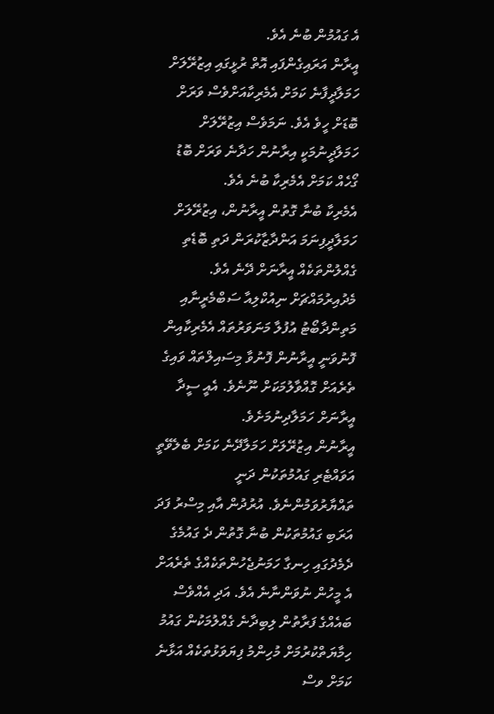އެ ގައުމުން ބުނެ އެވެ.
އީރާން އަރައިގެންފައި އޮތް ރުޅީގައި އިޒުރޭލަށް ހަމަލާދީފާނެ ކަމަށް އެމެރިކާއަށްވެސް ވަރަށް ބޮޑަށް ހީވެ އެވެ. ނަމަވެސް އިޒުރޭލަށް ހަމަލާދީނުމަކީ އިރާނުން ހަދާނެ ވަރަށް ބޮޑު ގޯހެއް ކަމަށް އެމެރިކާ ބުނެ އެވެ.
އެމެރިކާ ބުނާ ގޮތުން އީރާނުން، އިޒުރޭލަށް ހަމަލާދީފިނަމަ އަންދާޒާކުރަން ދަތި ބޮޑެތި ގެއްލުންތަކެއް އީރާނަށް ދޭނެ އެވެ.
މެދުއިރުމައްޗަށް ނިއުކްލިއާ ސަބްމެރީނާއި މަތިންދާބޯޓު އުފުލާ މަނަވަރުތައް އެމެރިކާއިން ފޮނުވަނީ އީރާނުން ފޮނުވާ މިސައިލްތައް ވައިގެ ތެރެއަށް ގޮއްވާލުމަކަށް ނޫނެވެ. އެއީ ސީދާ އީރާނަށް ހަމަލާދިނުމަށެވެ.
އީރާނުން އިޒުރޭލަށް ހަމަލާދޭނެ ކަމަށް ބެލެވޭތީ އަވައްޓެރި ގައުމުތަކުން ދަނީ ތައްޔާރުވަމުންނެވެ. އުރުދުން އާއި މިސްރު ފަދަ އަރަބި ގައުމުތަކުން ބުނާ ގޮތުން ދެ ގައުމެގެ ދެމެދުގައި ހިނގާ ހަމަނުޖެހުންތަކެއްގެ ތެރެއަށް އެ މީހުން ނުވަންނާނެ އެވެ. އަދި އެއްވެސް ބައެއްގެ ފަރާތުން ލިބިދާނެ ގެއްލުމަކުން ގައުމު ހިމާޔަތްކުރުމަށް މުހިންމު ފިޔަވަޅުތަކެއް އަޅާނެ ކަމަށް ވސް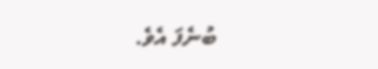ބުނެފަ އެވެ.